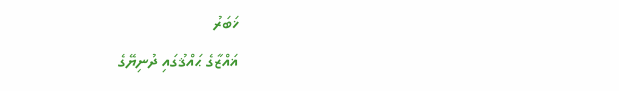ޚަބަރު
ޣައްޒާގެ ޙައްޤުގައި ދުނިޔޭގެ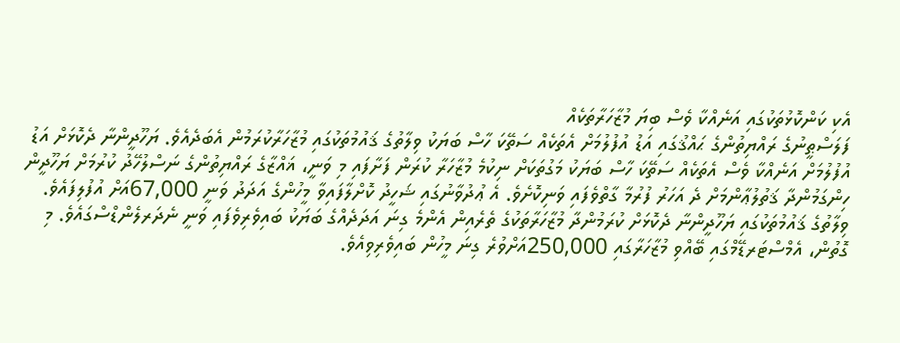އެކި ކަންކޮޅުތަކުގައި އަނެއްކާ ވެސް ބިޔަ މުޒާހަރާތަކެއް
ފަލަސްޠީނުގެ ރައްޔިތުންގެ ޙައްޤުގައި އަޑު އުފުލުމަށް އެތަކެއް ސަތޭކަ ހާސް ބަޔަކު ވިލާތުގެ ޤައުމުތަކުގައި މުޒާހަރާކުރަމުން އެބަދެއެވެ. ޔަހޫދީންނާ ދެކޮޅަށް އަޑު އުފުލުމަށް އަނެއްކާ ވެސް އެތަކެއް ސަތޭކަ ހާސް ބަޔަކު މަގުތަކަށް ނިކުމެ މުޒާހަރާ ކުރަން ފަށާފައި މި ވަނީ، ޣައްޒާގެ ރައްޔިތުންގެ ނަސްލުހޭދު ކުރުމަށް ޔަހޫދީން ހިންގަމުންދާ ޤަތުލުޢާންމަށް ދެ އަހަރު ފުރުމާ ގާތްވެފައި ވަނިކޮށެވެ. އެ ޢުދުވާނުގައި ޝަހީދު ކޮށްލާފައިވާ މީހުންގެ އަދަދު ވަނީ 67,000އަށް އުފުލިފައެވެ.
ވިލާތުގެ ޤައުމުތަކުގައި ޔަހޫދީންނާ ދެކޮޅަށް ކުރަމުންދާ މުޒާހަރާތަކުގެ ތެރެއިން އެންމެ ގިނަ އަދަދެއްގެ ބަޔަކު ބައިވެރިވެފައި ވަނީ ނެދަރލެންޑްސްގައެވެ. މި ގޮތުން، އެމްސްޓަރޑޭމްގައި ބޭއްވި މުޒާހަރާގައި 250,000އަށްވުރެ ގިނަ މީހުން ބައިވެރިވިއެވެ.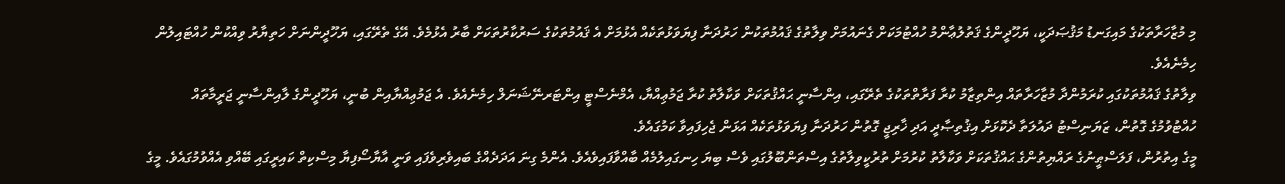މި މުޒާހަރާތަކުގެ މައިގަނޑު މަޤުޞަދަކީ، ޔަހޫދީންގެ ޤަތުލުޢާންމު ހުއްޓުމަކަށް ގެނައުމަށް ވިލާތުގެ ޤައުމުތަކުން ހަރުދަނާ ފިޔަވަޅުތަކެއް އެޅުމަށް އެ ޤައުމުތަކުގެ ސަރުކާރުތަކަށް ބާރު އެޅުމެވެ. އޭގެ ތެރޭގައި، ޔަހޫދީންނަށް ހަތިޔާރު ވިއްކުން ހުއްޓައިލުން ހިމެނެއެވެ.
ވިލާތުގެ ޤައުމުތަކުގައި ކުރަމުންދާ މުޒާހަރާތައް އިންތިޒާމު ކުރާ ފަރާތްތަކުގެ ތެރޭގައި، އިންސާނީ ޙައްޤުތަކަށް ވަކާލާތު ކުރާ ޖަމުޢިއްޔާ، އެމްނެސްޓީ އިންޓަރނޭޝަނަލް ހިމެނެއެވެ. އެ ޖަމުޢިއްޔާއިން ބުނީ، ޔަހޫދީންގެ ލާއިންސާނީ ޖަރީމާތައް ހުއްޓުވުމުގެ ގޮތުން، ޒަޔަނިސްޓު ދައުލަތާ ދެކޮޅަށް އިޤުތިޞާދީ އަދި ޚާރިޖީ ގޮތުން ހަރުދަނާ ފިޔަވަޅުތަކެއް އަޅަން ޖެހިފައިވާ ކަމުގައެވެ.
މީގެ އިތުރުން، ފަލަސްޠީނުގެ ރައްޔިތުންގެ ޙައްޤުތަކަށް ވަކާލާތު ކުރުމަށް ތުރުކީވިލާތުގެ އިސްތަންބޫލުގައި ވެސް ބިޔަ ހިނގައިލުމެއް ބާއްވާފައިވެއެވެ. އެންމެ ގިނަ އަދަދެއްގެ ބައިވެރިވެފައި ވަނީ އާޔާސޯފިޔާ މިސްކިތް ކައިރީގައި ބޭއްވި އެއްވުމުގައެވެ. މީގެ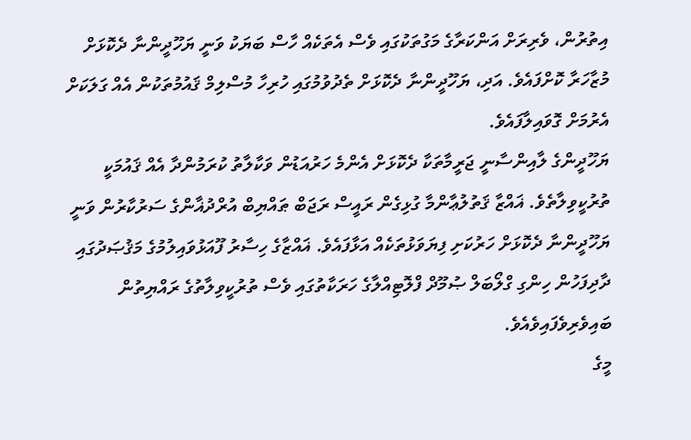އިތުރުން، ވެރިރަށް އަންކަރާގެ މަގުތަކުގައި ވެސް އެތަކެއް ހާސް ބަޔަކު ވަނީ ޔަހޫދީންނާ ދެކޮޅަށް މުޒާހަރާ ކޮށްފައެވެ. އަދި، ޔަހޫދީންނާ ދެކޮޅަށް ތެދުވުމުގައި ހުރިހާ މުސްލިމް ޤައުމުތަކުން އެއް ގަލަކަށް އެރުމަށް ގޮވައިލާފައެވެ.
ޔަހޫދީންގެ ލާއިންސާނީ ޖަރީމާތަކާ ދެކޮޅަށް އެންމެ ހަރުއަޑުން ވަކާލާތު ކުރަމުންދާ އެއް ޤައުމަކީ ތުރުކީވިލާތެވެ. ޣައްޒާ ޤަތުލުޢާންމާ ގުޅިގެން ރައީސް ރަޖަބް ޠައްޔިބް އުރްދުޣާންގެ ސަރުކާރުން ވަނީ ޔަހޫދީންނާ ދެކޮޅަށް ހަރުކަށި ފިޔަވަޅުތަކެއް އަޅާފައެވެ. ޣައްޒާގެ ހިސާރު ފޫއަޅުވައިލުމުގެ މަޤުޞަދުގައި ދާދިފަހުން ހިންގި ގްލޯބަލް ޞުމޫދް ފްލޮޓިއްލާގެ ހަރަކާތުގައި ވެސް ތުރުކީވިލާތުގެ ރައްޔިތުން ބައިވެރިވެފައިވެއެވެ.
މީގެ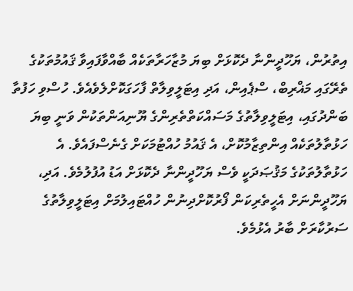އިތުރުން، ޔަހޫދީންނާ ދެކޮޅަށް ބިޔަ މުޒާހަރާތަކެއް ބާއްވާފައިވާ ޤައުމުތަކުގެ ތެރޭގައި މަޣްރިބް، ސްޕެއިން، އަދި އިޓަލީވިލާތް ފާހަގަކޮށްލެވެއެވެ. ހުސްވި ހަފުތާ ބަންދުގައި، އިޓަލީވިލާތުގެ މަސައްކަތްތެރިންގެ ޔޫނިއަންތަކުން ވަނީ ބިޔަ ހަޅުތާލުތަކެއް އިންތިޒާމުކޮށް، އެ ޤައުމު ހުއްޓުމަކަށް ގެނެސްފައެވެ. އެ ހަޅުތާލުތަކުގެ މަޤުޞަދަކީ ވެސް ޔަހޫދީންނާ ދެކޮޅަށް އަޑު އުފުލުމެވެ. އަދި، ޔަހޫދީންނަށް އެހީތެރިކަން ފޯރުކޮށްދިނުން ހުއްޓައިލުމަށް އިޓަލީވިލާތުގެ ސަރުކާރަށް ބާރު އެޅުމެވެ.